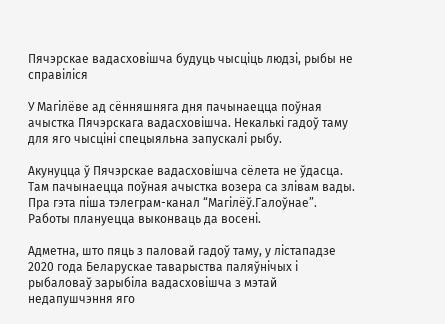Пячэрскае вадасховішча будуць чысціць людзі, рыбы не справіліся

У Магілёве ад сённяшняга дня пачынаецца поўная ачыстка Пячэрскага вадасховішча. Некалькі гадоў таму для яго чысціні спецыяльна запускалі рыбу.

Акунуцца ў Пячэрскае вадасховішча сёлета не ўдасца. Там пачынаецца поўная ачыстка возера са злівам вады. Пра гэта піша тэлеграм-канал “Магілёў.Галоўнае”. Работы плануецца выконваць да восені.

Адметна, што пяць з паловай гадоў таму, у лістападзе 2020 года Беларускае таварыства паляўнічых і рыбаловаў зарыбіла вадасховішча з мэтай недапушчэння яго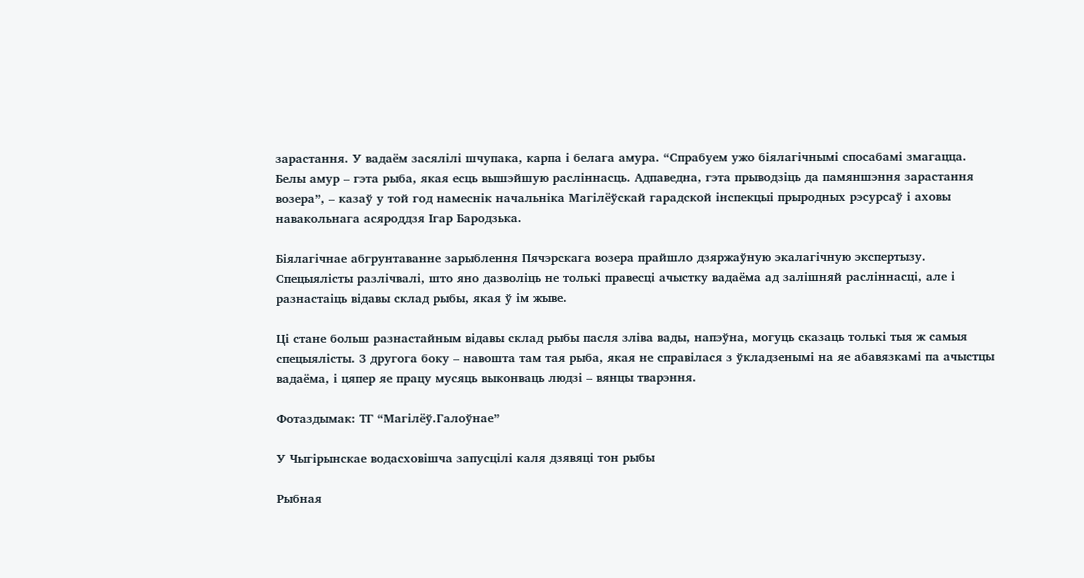зарастання. У вадаём засялілі шчупака, карпа і белага амура. “Спрабуем ужо біялагічнымі спосабамі змагацца. Белы амур – гэта рыба, якая есць вышэйшую расліннасць. Адпаведна, гэта прыводзіць да памяншэння зарастання возера”, – казаў у той год намеснік начальніка Магілёўскай гарадской інспекцыі прыродных рэсурсаў і аховы навакольнага асяроддзя Ігар Бародзька.

Біялагічнае абгрунтаванне зарыблення Пячэрскага возера прайшло дзяржаўную экалагічную экспертызу. Спецыялісты разлічвалі, што яно дазволіць не толькі правесці ачыстку вадаёма ад залішняй расліннасці, але і разнастаіць відавы склад рыбы, якая ў ім жыве.

Ці стане больш разнастайным відавы склад рыбы пасля зліва вады, напэўна, могуць сказаць толькі тыя ж самыя спецыялісты. З другога боку – навошта там тая рыба, якая не справілася з ўкладзенымі на яе абавязкамі па ачыстцы вадаёма, і цяпер яе працу мусяць выконваць людзі – вянцы тварэння.

Фотаздымак: ТГ “Магілёў.Галоўнае”

У Чыгірынскае водасховішча запусцілі каля дзявяці тон рыбы

Рыбная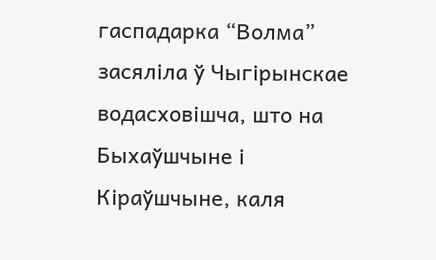гаспадарка “Волма” засяліла ў Чыгірынскае водасховішча, што на Быхаўшчыне і Кіраўшчыне, каля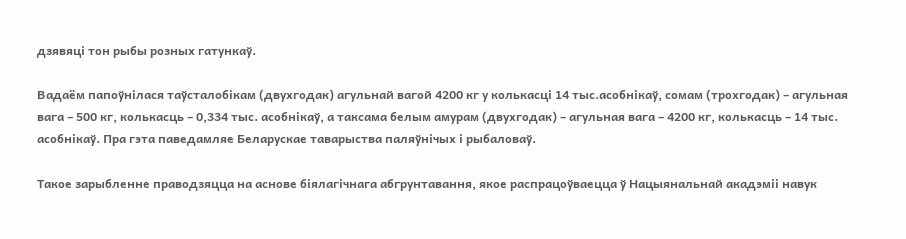дзявяці тон рыбы розных гатункаў.

Вадаём папоўнілася таўсталобікам (двухгодак) агульнай вагой 4200 кг у колькасці 14 тыс.асобнікаў, сомам (трохгодак) – агульная вага – 500 кг, колькасць – 0,334 тыс. асобнікаў, а таксама белым амурам (двухгодак) – агульная вага – 4200 кг, колькасць – 14 тыс. асобнікаў. Пра гэта паведамляе Беларускае таварыства паляўнічых і рыбаловаў.

Такое зарыбленне праводзяцца на аснове біялагічнага абгрунтавання, якое распрацоўваецца ў Нацыянальнай акадэміі навук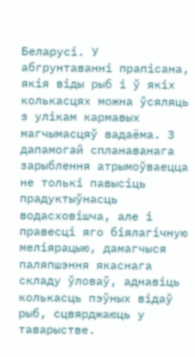Беларусі. У абгрунтаванні прапісана, якія віды рыб і ў якіх колькасцях можна ўсяляць з улікам кармавых магчымасцяў вадаёма. З дапамогай спланаванага зарыблення атрымоўваецца не толькі павысіць прадуктыўнасць водасховішча, але і правесці яго біялагічную меліярацыю, дамагчыся паляпшэння якаснага складу ўловаў, аднавіць колькасць пэўных відаў рыб, сцвярджаюць у таварыстве.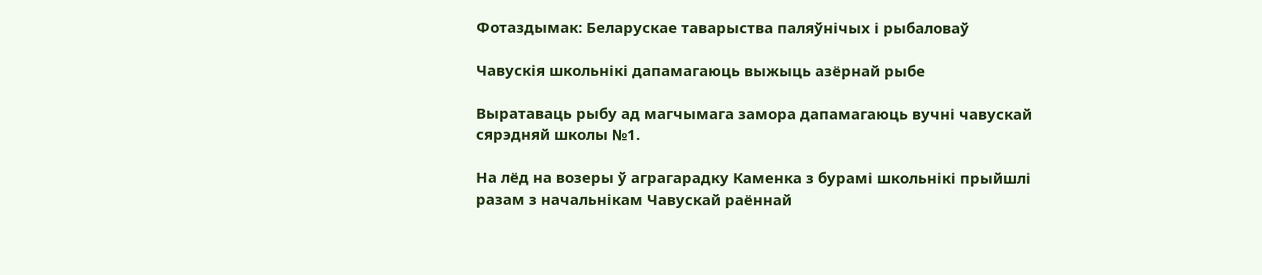Фотаздымак: Беларускае таварыства паляўнічых і рыбаловаў

Чавускія школьнікі дапамагаюць выжыць азёрнай рыбе

Выратаваць рыбу ад магчымага замора дапамагаюць вучні чавускай сярэдняй школы №1.

На лёд на возеры ў аграгарадку Каменка з бурамі школьнікі прыйшлі разам з начальнікам Чавускай раённай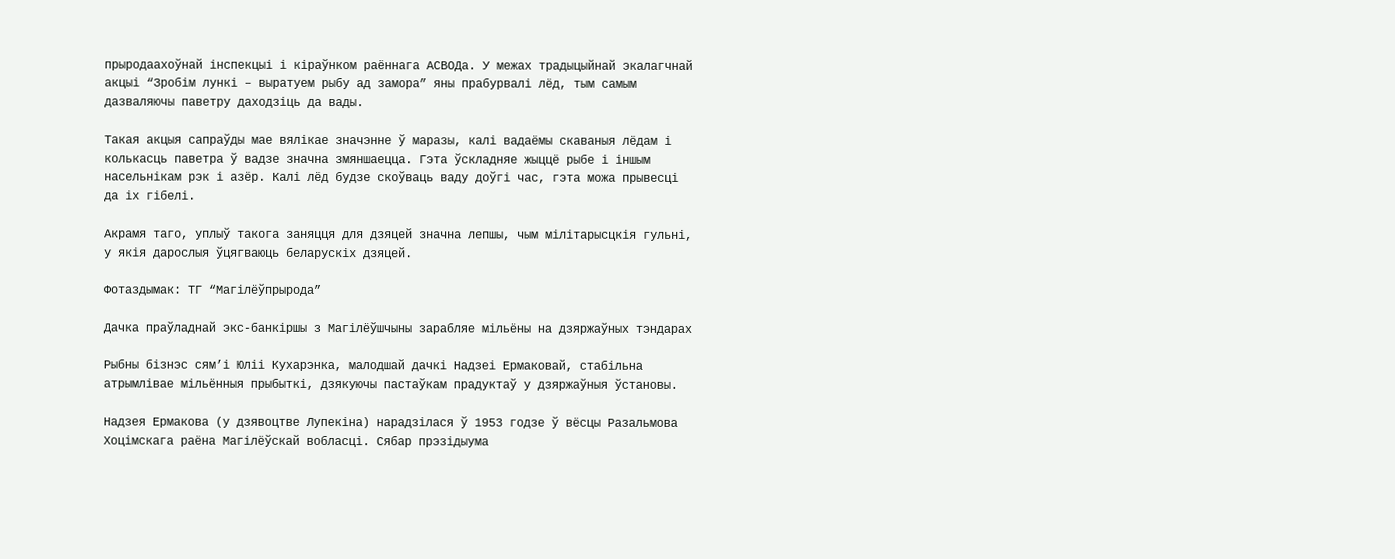прыродаахоўнай інспекцыі і кіраўнком раённага АСВОДа. У межах традыцыйнай экалагчнай акцыі “Зробім лункі – выратуем рыбу ад замора” яны прабурвалі лёд, тым самым дазваляючы паветру даходзіць да вады.

Такая акцыя сапраўды мае вялікае значэнне ў маразы, калі вадаёмы скаваныя лёдам і колькасць паветра ў вадзе значна змяншаецца. Гэта ўскладняе жыццё рыбе і іншым насельнікам рэк і азёр. Калі лёд будзе скоўваць ваду доўгі час, гэта можа прывесці да іх гібелі.

Акрамя таго, уплыў такога заняцця для дзяцей значна лепшы, чым мілітарысцкія гульні, у якія дарослыя ўцягваюць беларускіх дзяцей.

Фотаздымак: ТГ “Магілёўпрырода”

Дачка праўладнай экс-банкіршы з Магілёўшчыны зарабляе мільёны на дзяржаўных тэндарах

Рыбны бізнэс сям’і Юліі Кухарэнка, малодшай дачкі Надзеі Ермаковай, стабільна атрымлівае мільённыя прыбыткі, дзякуючы пастаўкам прадуктаў у дзяржаўныя ўстановы.

Надзея Ермакова (у дзявоцтве Лупекіна) нарадзілася ў 1953 годзе ў вёсцы Разальмова Хоцімскага раёна Магілёўскай вобласці. Сябар прэзідыума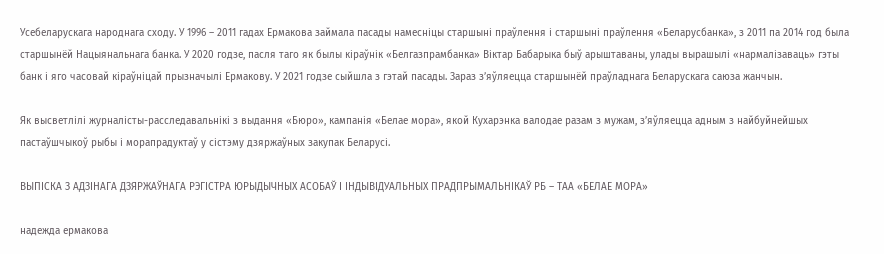Усебеларускага народнага сходу. У 1996 – 2011 гадах Ермакова займала пасады намесніцы старшыні праўлення і старшыні праўлення «Беларусбанка», з 2011 па 2014 год была старшынёй Нацыянальнага банка. У 2020 годзе, пасля таго як былы кіраўнік «Белгазпрамбанка» Віктар Бабарыка быў арыштаваны, улады вырашылі «нармалізаваць» гэты банк і яго часовай кіраўніцай прызначылі Ермакову. У 2021 годзе сыйшла з гэтай пасады. Зараз з’яўляецца старшынёй праўладнага Беларускага саюза жанчын.

Як высветлілі журналісты-расследавальнікі з выдання «Бюро», кампанія «Белае мора», якой Кухарэнка валодае разам з мужам, з’яўляецца адным з найбуйнейшых пастаўшчыкоў рыбы і морапрадуктаў у сістэму дзяржаўных закупак Беларусі.

ВЫПІСКА З АДЗІНАГА ДЗЯРЖАЎНАГА РЭГІСТРА ЮРЫДЫЧНЫХ АСОБАЎ І ІНДЫВІДУАЛЬНЫХ ПРАДПРЫМАЛЬНІКАЎ РБ – ТАА «БЕЛАЕ МОРА»

надежда ермакова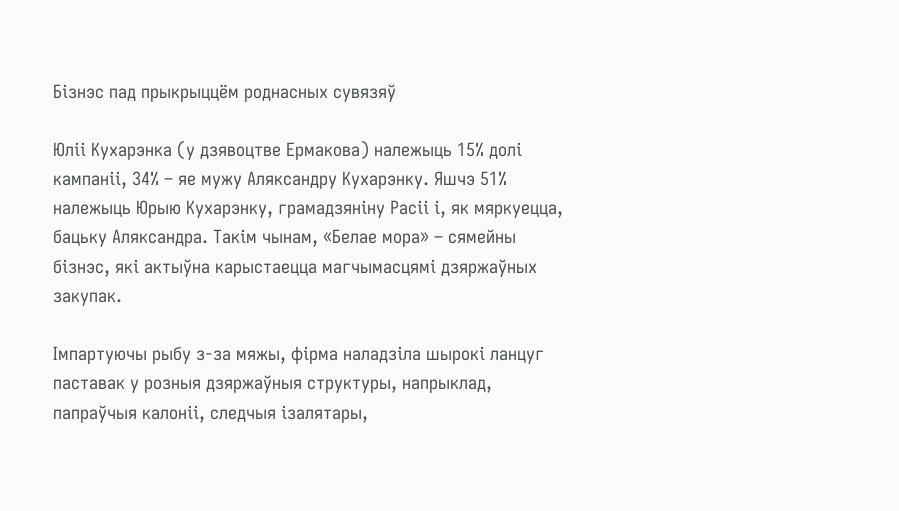Бізнэс пад прыкрыццём роднасных сувязяў

Юліі Кухарэнка (у дзявоцтве Ермакова) належыць 15% долі кампаніі, 34% – яе мужу Аляксандру Кухарэнку. Яшчэ 51% належыць Юрыю Кухарэнку, грамадзяніну Расіі і, як мяркуецца, бацьку Аляксандра. Такім чынам, «Белае мора» – сямейны бізнэс, які актыўна карыстаецца магчымасцямі дзяржаўных закупак.

Імпартуючы рыбу з-за мяжы, фірма наладзіла шырокі ланцуг паставак у розныя дзяржаўныя структуры, напрыклад, папраўчыя калоніі, следчыя ізалятары,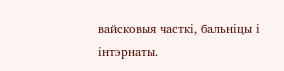вайсковыя часткі, бальніцы і інтэрнаты.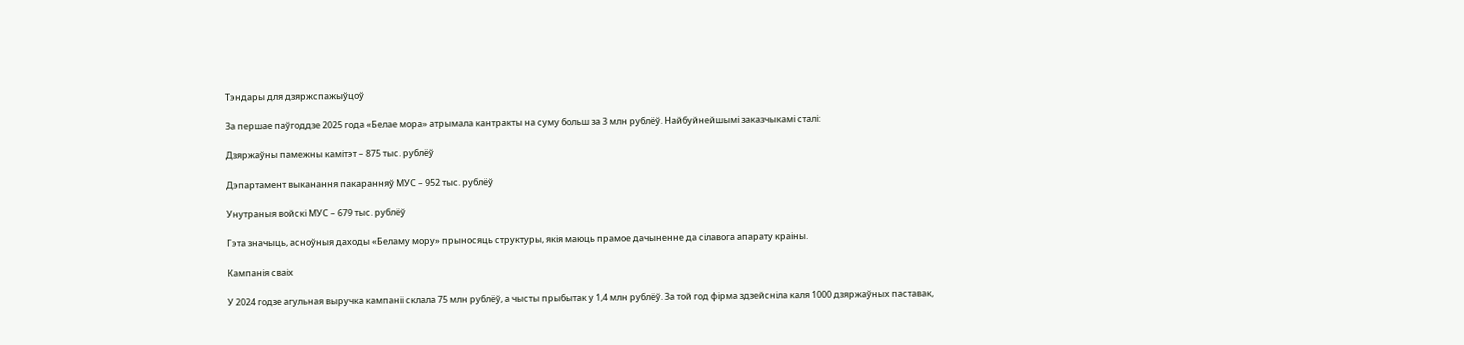Тэндары для дзяржспажыўцоў

За першае паўгоддзе 2025 года «Белае мора» атрымала кантракты на суму больш за 3 млн рублёў. Найбуйнейшымі заказчыкамі сталі:

Дзяржаўны памежны камітэт – 875 тыс. рублёў

Дэпартамент выканання пакаранняў МУС – 952 тыс. рублёў

Унутраныя войскі МУС – 679 тыс. рублёў

Гэта значыць, асноўныя даходы «Беламу мору» прыносяць структуры, якія маюць прамое дачыненне да сілавога апарату краіны.

Кампанія сваіх

У 2024 годзе агульная выручка кампаніі склала 75 млн рублёў, а чысты прыбытак у 1,4 млн рублёў. За той год фірма здзейсніла каля 1000 дзяржаўных паставак,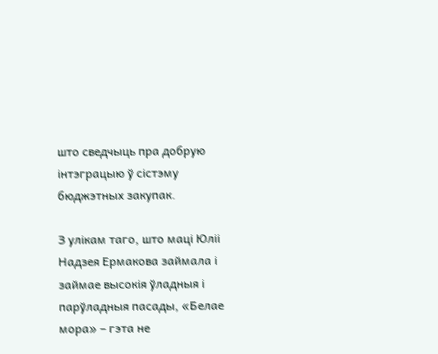што сведчыць пра добрую інтэграцыю ў сістэму бюджэтных закупак.

З улікам таго, што маці Юліі Надзея Ермакова займала і займае высокія ўладныя і парўладныя пасады, «Белае мора» – гэта не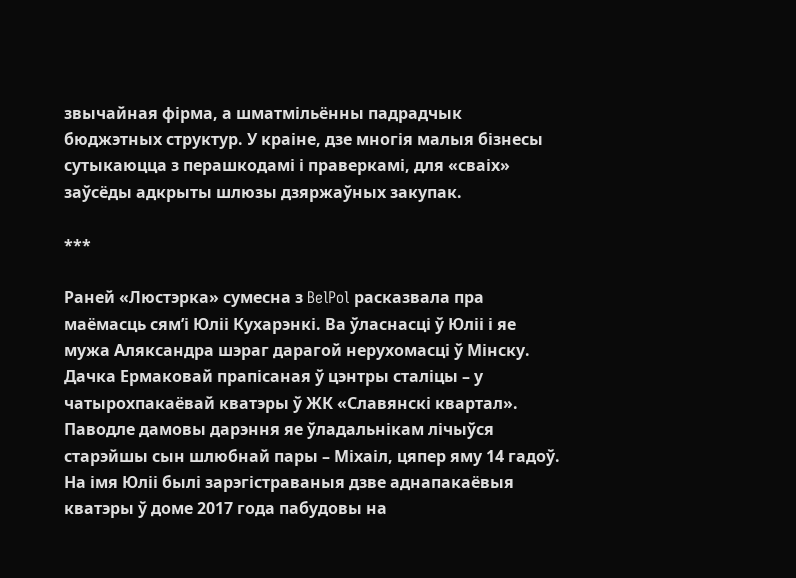звычайная фірма, а шматмільённы падрадчык бюджэтных структур. У краіне, дзе многія малыя бізнесы сутыкаюцца з перашкодамі і праверкамі, для «сваіх» заўсёды адкрыты шлюзы дзяржаўных закупак.

***

Раней «Люстэрка» сумесна з BelPol расказвала пра маёмасць сям’і Юліі Кухарэнкі. Ва ўласнасці ў Юліі і яе мужа Аляксандра шэраг дарагой нерухомасці ў Мінску. Дачка Ермаковай прапісаная ў цэнтры сталіцы – у чатырохпакаёвай кватэры ў ЖК «Славянскі квартал». Паводле дамовы дарэння яе ўладальнікам лічыўся старэйшы сын шлюбнай пары – Міхаіл, цяпер яму 14 гадоў. На імя Юліі былі зарэгістраваныя дзве аднапакаёвыя кватэры ў доме 2017 года пабудовы на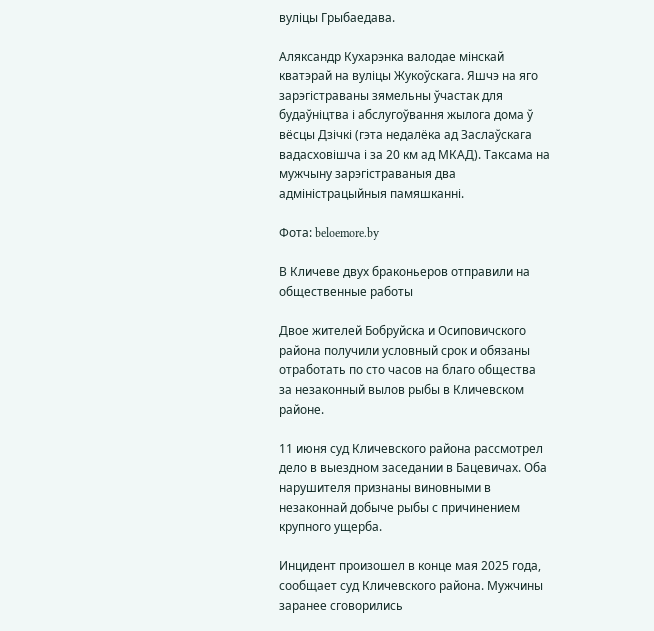вуліцы Грыбаедава.

Аляксандр Кухарэнка валодае мінскай кватэрай на вуліцы Жукоўскага. Яшчэ на яго зарэгістраваны зямельны ўчастак для будаўніцтва і абслугоўвання жылога дома ў вёсцы Дзічкі (гэта недалёка ад Заслаўскага вадасховішча і за 20 км ад МКАД). Таксама на мужчыну зарэгістраваныя два адміністрацыйныя памяшканні.

Фота: beloemore.by

В Кличеве двух браконьеров отправили на общественные работы

Двое жителей Бобруйска и Осиповичского района получили условный срок и обязаны отработать по сто часов на благо общества за незаконный вылов рыбы в Кличевском районе.

11 июня суд Кличевского района рассмотрел дело в выездном заседании в Бацевичах. Оба нарушителя признаны виновными в незаконнай добыче рыбы с причинением крупного ущерба.

Инцидент произошел в конце мая 2025 года, сообщает суд Кличевского района. Мужчины заранее сговорились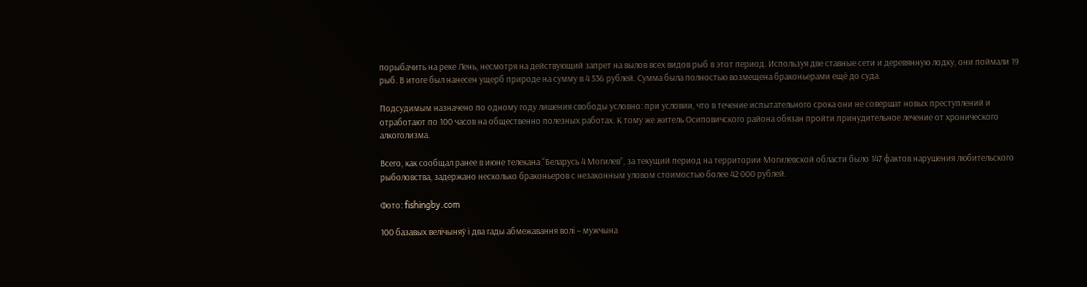порыбачить на реке Лень, несмотря на действующий запрет на вылов всех видов рыб в этот период. Используя две ставные сети и деревянную лодку, они поймали 19 рыб. В итоге был нанесен ущерб природе на сумму в 4 536 рублей. Сумма была полностью возмещена браконьерами ещё до суда.

Подсудимым назначено по одному году лишения свободы условно: при условии, что в течение испытательного срока они не совершат новых преступлений и отработают по 100 часов на общественно полезных работах. К тому же житель Осиповичского района обязан пройти принудительное лечение от хронического алкоголизма.

Всего, как сообщал ранее в июне телекана “Беларусь 4 Могилев”, за текущий период на территории Могилевской области было 147 фактов нарушения любительского рыболовства, задержано несколько браконьеров с незаконным уловом стоимостью более 42 000 рублей.

Фото: fishingby.com

100 базавых велічыняў і два гады абмежавання волі – мужчына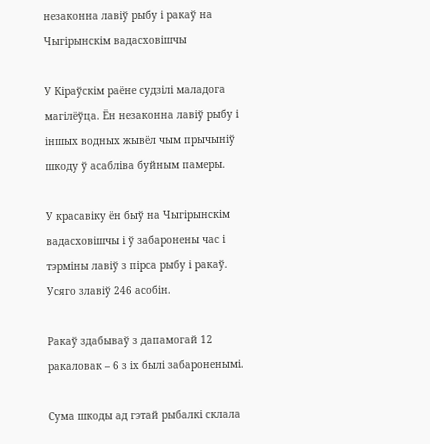незаконна лавіў рыбу і ракаў на Чыгірынскім вадасховішчы

У Кіраўскім раёне судзілі маладога магілёўца. Ён незаконна лавіў рыбу і іншых водных жывёл чым прычыніў шкоду ў асабліва буйным памеры.

У красавіку ён быў на Чыгірынскім вадасховішчы і ў забаронены час і тэрміны лавіў з пірса рыбу і ракаў. Усяго злавіў 246 асобін.

Ракаў здабываў з дапамогай 12 ракаловак – 6 з іх былі забароненымі.

Сума шкоды ад гэтай рыбалкі склала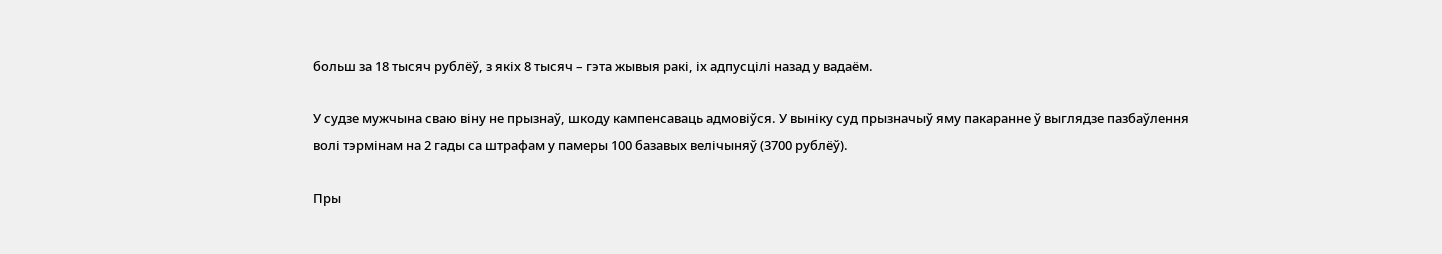больш за 18 тысяч рублёў, з якіх 8 тысяч – гэта жывыя ракі, іх адпусцілі назад у вадаём.

У судзе мужчына сваю віну не прызнаў, шкоду кампенсаваць адмовіўся. У выніку суд прызначыў яму пакаранне ў выглядзе пазбаўлення волі тэрмінам на 2 гады са штрафам у памеры 100 базавых велічыняў (3700 рублёў).

Пры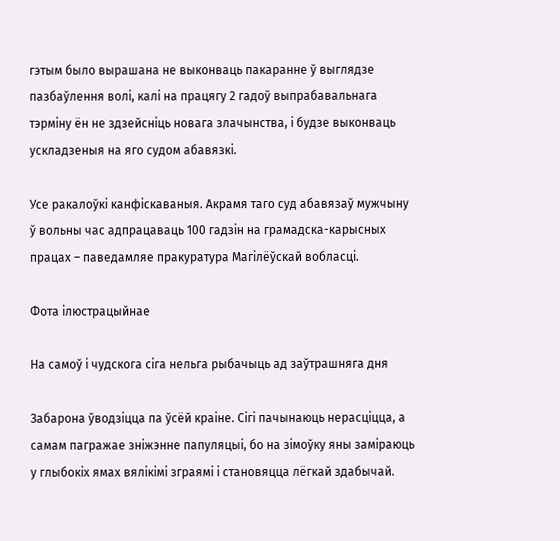гэтым было вырашана не выконваць пакаранне ў выглядзе пазбаўлення волі, калі на працягу 2 гадоў выпрабавальнага тэрміну ён не здзейсніць новага злачынства, і будзе выконваць ускладзеныя на яго судом абавязкі.

Усе ракалоўкі канфіскаваныя. Акрамя таго суд абавязаў мужчыну ў вольны час адпрацаваць 100 гадзін на грамадска-карысных працах – паведамляе пракуратура Магілёўскай вобласці.

Фота ілюстрацыйнае

На самоў і чудскога сіга нельга рыбачыць ад заўтрашняга дня

Забарона ўводзіцца па ўсёй краіне. Сігі пачынаюць нерасціцца, а самам пагражае зніжэнне папуляцыі, бо на зімоўку яны заміраюць у глыбокіх ямах вялікімі зграямі і становяцца лёгкай здабычай.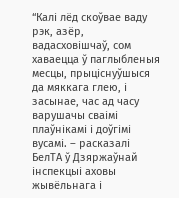“Калі лёд скоўвае ваду рэк, азёр, вадасховішчаў, сом хаваецца ў паглыбленыя месцы, прыціснуўшыся да мяккага глею, і засынае, час ад часу варушачы сваімі плаўнікамі і доўгімі вусамі. – расказалі БелТА ў Дзяржаўнай інспекцыі аховы жывёльнага і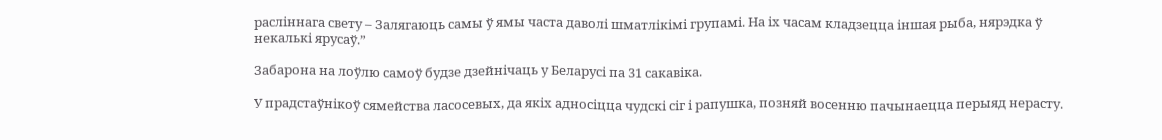расліннага свету – Залягаюць самы ў ямы часта даволі шматлікімі групамі. На іх часам кладзецца іншая рыба, нярэдка ў некалькі ярусаў.”

Забарона на лоўлю самоў будзе дзейнічаць у Беларусі па 31 сакавіка.

У прадстаўнікоў сямейства ласосевых, да якіх адносіцца чудскі сіг і рапушка, позняй восенню пачынаецца перыяд нерасту.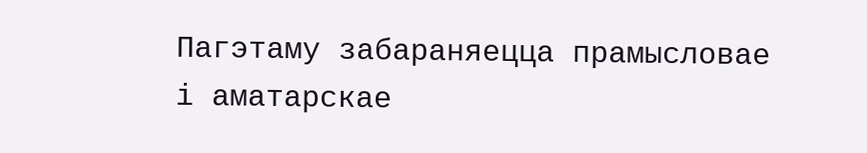Пагэтаму забараняецца прамысловае і аматарскае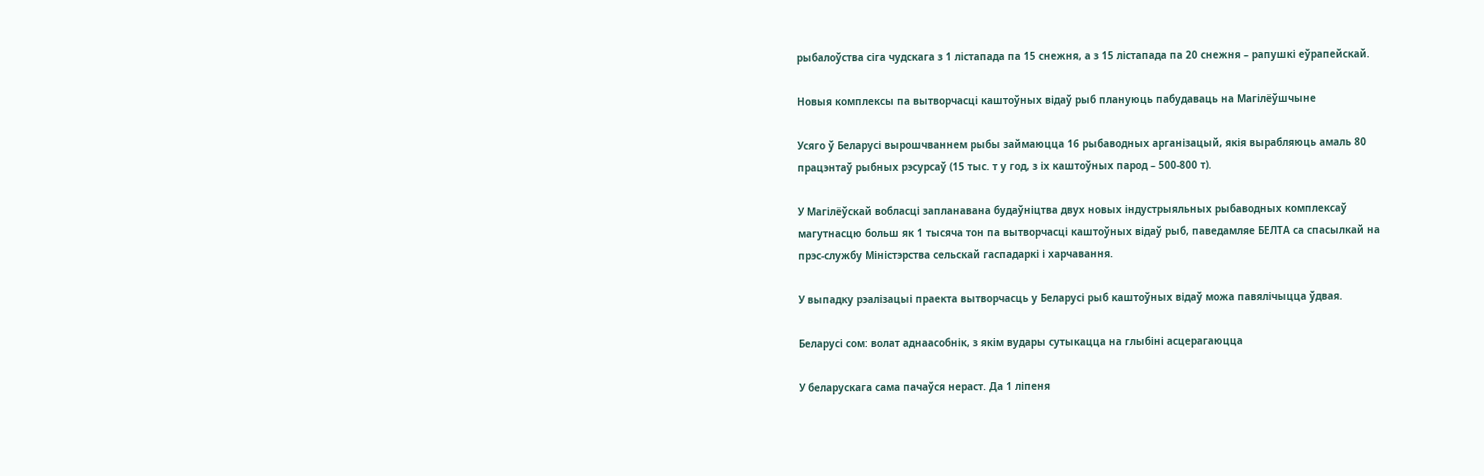рыбалоўства сіга чудскага з 1 лістапада па 15 снежня, а з 15 лістапада па 20 снежня – рапушкі еўрапейскай.

Новыя комплексы па вытворчасці каштоўных відаў рыб плануюць пабудаваць на Магілёўшчыне

Усяго ў Беларусі вырошчваннем рыбы займаюцца 16 рыбаводных арганізацый, якія вырабляюць амаль 80 працэнтаў рыбных рэсурсаў (15 тыс. т у год, з іх каштоўных парод – 500-800 т).

У Магілёўскай вобласці запланавана будаўніцтва двух новых індустрыяльных рыбаводных комплексаў магутнасцю больш як 1 тысяча тон па вытворчасці каштоўных відаў рыб, паведамляе БЕЛТА са спасылкай на прэс-службу Міністэрства сельскай гаспадаркі і харчавання.

У выпадку рэалізацыі праекта вытворчасць у Беларусі рыб каштоўных відаў можа павялічыцца ўдвая.

Беларусі сом: волат аднаасобнік, з якім вудары сутыкацца на глыбіні асцерагаюцца

У беларускага сама пачаўся нераст. Да 1 ліпеня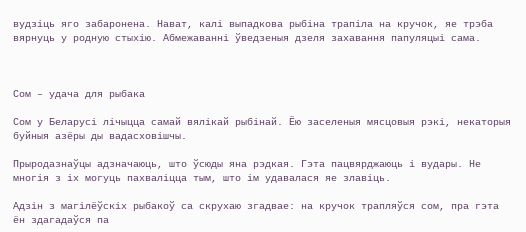вудзіць яго забаронена. Нават, калі выпадкова рыбіна трапіла на кручок, яе трэба вярнуць у родную стыхію. Абмежаванні ўведзеныя дзеля захавання папуляцыі сама.



Сом – удача для рыбака

Сом у Беларусі лічыцца самай вялікай рыбінай. Ёю заселеныя мясцовыя рэкі, некаторыя буйныя азёры ды вадасховішчы.

Прыродазнаўцы адзначаюць, што ўсюды яна рэдкая. Гэта пацвярджаюць і вудары. Не многія з іх могуць пахваліцца тым, што ім удавалася яе злавіць.

Адзін з магілёўскіх рыбакоў са скрухаю згадвае: на кручок трапляўся сом, пра гэта ён здагадаўся па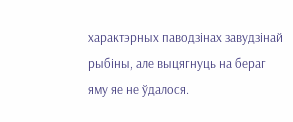характэрных паводзінах завудзінай рыбіны, але выцягнуць на бераг яму яе не ўдалося.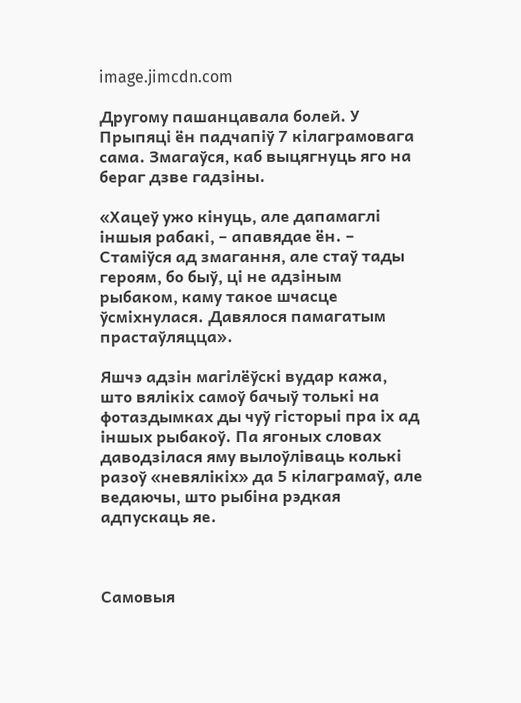image.jimcdn.com

Другому пашанцавала болей. У Прыпяці ён падчапіў 7 кілаграмовага сама. Змагаўся, каб выцягнуць яго на бераг дзве гадзіны.

«Хацеў ужо кінуць, але дапамаглі іншыя рабакі, – апавядае ён. – Стаміўся ад змагання, але стаў тады героям, бо быў, ці не адзіным рыбаком, каму такое шчасце ўсміхнулася. Давялося памагатым прастаўляцца».

Яшчэ адзін магілёўскі вудар кажа, што вялікіх самоў бачыў толькі на фотаздымках ды чуў гісторыі пра іх ад іншых рыбакоў. Па ягоных словах даводзілася яму вылоўліваць колькі разоў «невялікіх» да 5 кілаграмаў, але ведаючы, што рыбіна рэдкая адпускаць яе.



Самовыя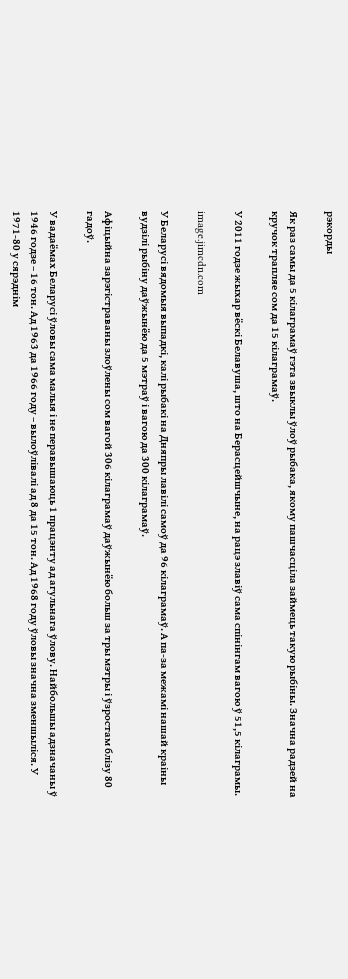рэкорды

Як раз самы да 5 кілаграмаў гэта звыклы ўлоў рыбака, якому пашчасціла займець такую рыбіны. Значна радзей на кручок трапляе сом да 15 кілаграмаў.

У 2011 годзе жыхар вёскі Белавуша, што на Берасцейшчыне, на рацэ злавіў сама спінінгам вагою ў 51,5 кілаграмы.

image.jimcdn.com

У Беларусі вядомыя выпадкі, калі рыбакі на Дняпры лавілі самоў да 96 кілаграмаў. А па-за межамі нашай краіны вудзілі рыбіну даўжынёю да 5 мэтраў і вагою да 300 кілаграмаў.

Афіцыйна зарэгістраваны злоўлены сом вагой 306 кілаграмаў даўжынёю больш за тры мэтры і ўзростам блізу 80 гадоў.

У вадаёмах Беларусі ўловы сама малыя і не перавышаюць 1 працэнту ад агульнага ўлову. Найбольшы адзначаны ў 1946 годзе – 16 тон. Ад 1963 да 1966 году – вылоўлівалі ад 8 да 15 тон. Ад 1968 году ўловы значна зменшыліся. У 1971-80 у сярэднім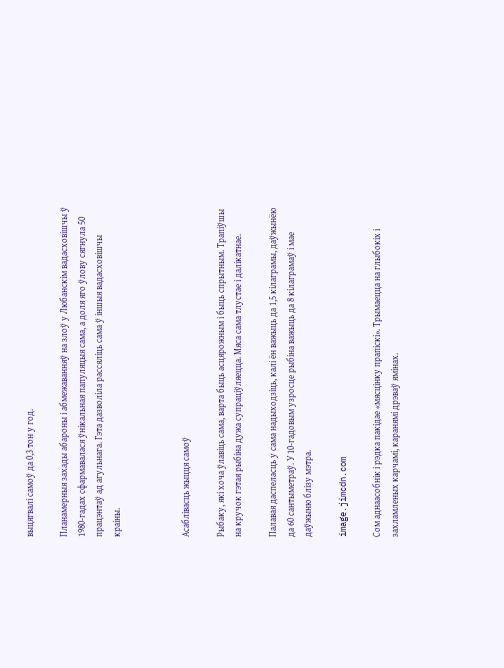выцягвалі самоў да 0,3 тон у год.

Планамерныя захады абароны і абмежаванняў на злоў у Любанскім вадасховішчы ў 1980-гадах сфармавалася ўнікальная папуляцыя сама, а доля яго ўлову сягнула 50 працэнтаў ад агульнага. Гэта дазволіла рассяліць сама ў іншыя вадасховішчы краіны.



Асаблівасць жыцця самоў

Рыбаку, які хоча ўлавіць сама, варта быць асцярожным і быць спрытным. Трапіўшы на кручок гэтая рыбіна дужа супраціўляецца. Мяса сама тлустае і далікатнае.

Палавая даспеласць у сама надыходзіць, калі ён важыць да 1,5 кілаграмы, даўжынёю да 60 сантыметраў. У 10-гадовым узросце рыбіна важыць да 8 кілаграмаў і мае даўжыню блізу мэтра.

image.jimcdn.com

Сом аднаасобнік і рэдка пакідае «мясцінку прапіскі». Трымаецца на глыбокіх і захламленых карчамі, каранямі дрэваў ямінах.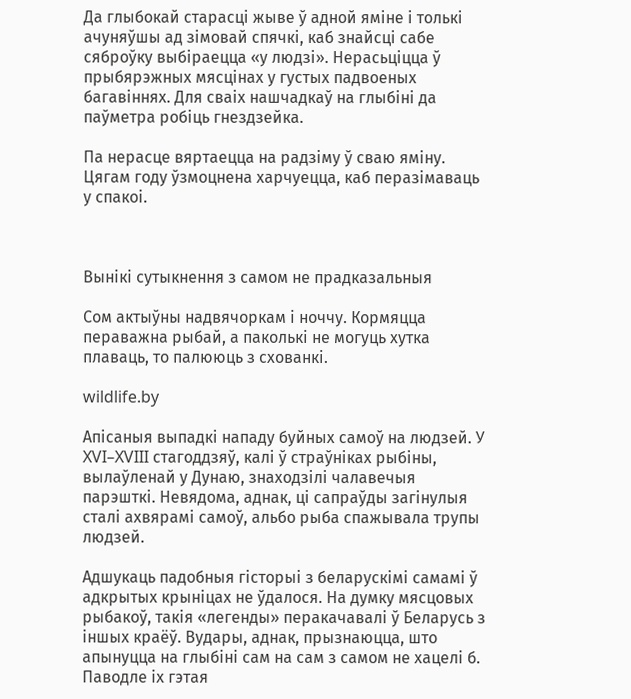Да глыбокай старасці жыве ў адной яміне і толькі ачуняўшы ад зімовай спячкі, каб знайсці сабе сяброўку выбіраецца «у людзі». Нерасьціцца ў прыбярэжных мясцінах у густых падвоеных багавіннях. Для сваіх нашчадкаў на глыбіні да паўметра робіць гнездзейка.

Па нерасце вяртаецца на радзіму ў сваю яміну. Цягам году ўзмоцнена харчуецца, каб перазімаваць у спакоі.



Вынікі сутыкнення з самом не прадказальныя

Сом актыўны надвячоркам і ноччу. Кормяцца пераважна рыбай, а паколькі не могуць хутка плаваць, то палююць з схованкі.

wildlife.by

Апісаныя выпадкі нападу буйных самоў на людзей. У XVI–XVIII стагоддзяў, калі ў страўніках рыбіны, вылаўленай у Дунаю, знаходзілі чалавечыя парэшткі. Невядома, аднак, ці сапраўды загінулыя сталі ахвярамі самоў, альбо рыба спажывала трупы людзей.

Адшукаць падобныя гісторыі з беларускімі самамі ў адкрытых крыніцах не ўдалося. На думку мясцовых рыбакоў, такія «легенды» перакачавалі ў Беларусь з іншых краёў. Вудары, аднак, прызнаюцца, што апынуцца на глыбіні сам на сам з самом не хацелі б. Паводле іх гэтая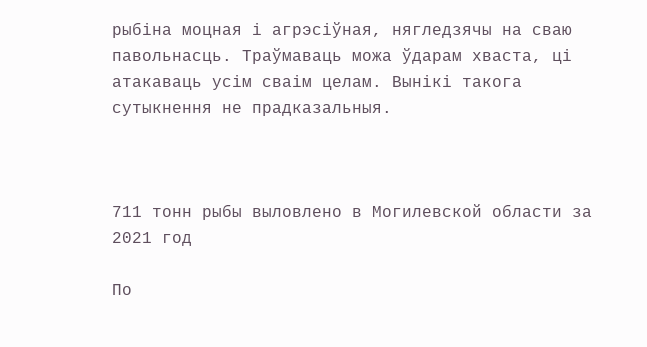рыбіна моцная і агрэсіўная, нягледзячы на сваю павольнасць. Траўмаваць можа ўдарам хваста, ці атакаваць усім сваім целам. Вынікі такога сутыкнення не прадказальныя.



711 тонн рыбы выловлено в Могилевской области за 2021 год

По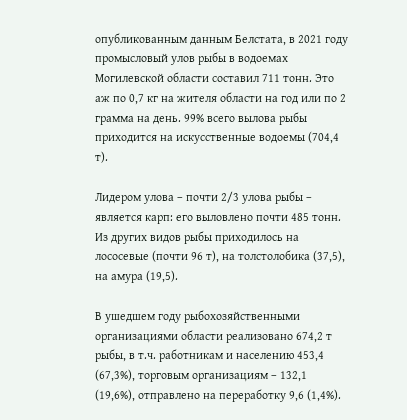опубликованным данным Белстата, в 2021 году промысловый улов рыбы в водоемах Могилевской области составил 711 тонн. Это аж по 0,7 кг на жителя области на год или по 2 грамма на день. 99% всего вылова рыбы приходится на искусственные водоемы (704,4 т).

Лидером улова – почти 2/3 улова рыбы – является карп: его выловлено почти 485 тонн. Из других видов рыбы приходилось на лососевые (почти 96 т), на толстолобика (37,5), на амура (19,5).

В ушедшем году рыбохозяйственными организациями области реализовано 674,2 т рыбы, в т.ч. работникам и населению 453,4 (67,3%), торговым организациям – 132,1 (19,6%), отправлено на переработку 9,6 (1,4%).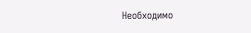Необходимо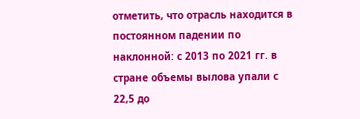отметить, что отрасль находится в постоянном падении по наклонной: с 2013 по 2021 гг. в стране объемы вылова упали с 22,5 до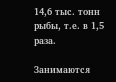14,6 тыс. тонн рыбы, т.е. в 1,5 раза.

Занимаются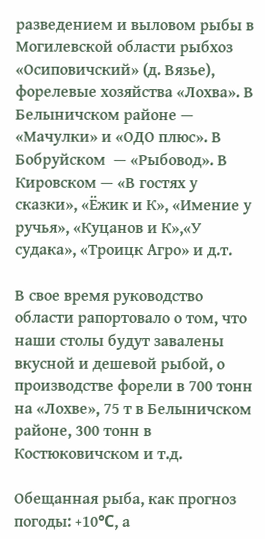разведением и выловом рыбы в Могилевской области рыбхоз «Осиповичский» (д. Вязье), форелевые хозяйства «Лохва». В Белыничском районе — «Мачулки» и «ОДО плюс». В Бобруйском  — «Рыбовод». В Кировском — «В гостях у сказки», «Ёжик и К», «Имение у ручья», «Куцанов и К»,«У судака», «Троицк Агро» и д.т.

В свое время руководство области рапортовало о том, что наши столы будут завалены вкусной и дешевой рыбой, о производстве форели в 700 тонн на «Лохве», 75 т в Белыничском районе, 300 тонн в Костюковичском и т.д.

Обещанная рыба, как прогноз погоды: +10℃, а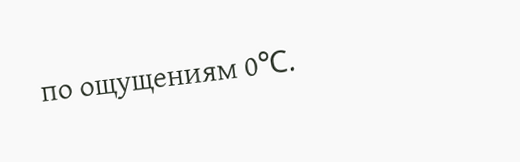по ощущениям 0℃.